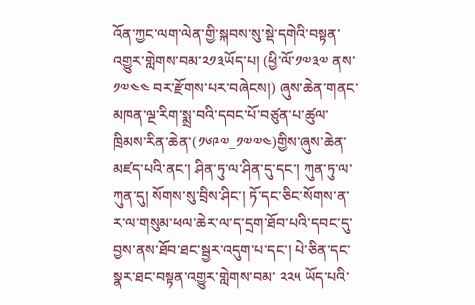འོན་ཀྱང་ལག་ལེན་གྱི་སྐབས་སུ་སྡེ་དགེའི་བསྟན་འགྱུར་གླེགས་བམ་༢༡༣ཡོད་པ། (ཕྱི་ལོ་༡༧༣༧ ནས་༡༧༤༤ བར་རྫོགས་པར་བཞེངས།) ཞུས་ཆེན་གནང་མཁན་ལྔ་རིག་སྨྲ་བའི་དབང་པོ་བཙུན་པ་ཚུལ་ཁྲིམས་རིན་ཆེན་(༡༦༩༧_༡༧༧༤)གྱིས་ཞུས་ཆེན་མཛད་པའི་ནང་། ཤིན་ཏུ་ལ་ཤིན་དུ་དང་། ཀུན་ཏུ་ལ་ཀུན་དུ། སོགས་སུ་བྲིས་ཤིང་། ཏོ་དང་ཅིང་སོགས་ན་ར་ལ་གསུམ་ཕལ་ཆེར་ལ་ད་དྲག་ཐོབ་པའི་དབང་དུ་བྱས་ནས་ཐོབ་ཐང་སྦྱར་འདུག་པ་དང་། པེ་ཅིན་དང་སྣར་ཐང་བསྟན་འགྱུར་གླེགས་བམ་ ༢༢༥ ཡོད་པའི་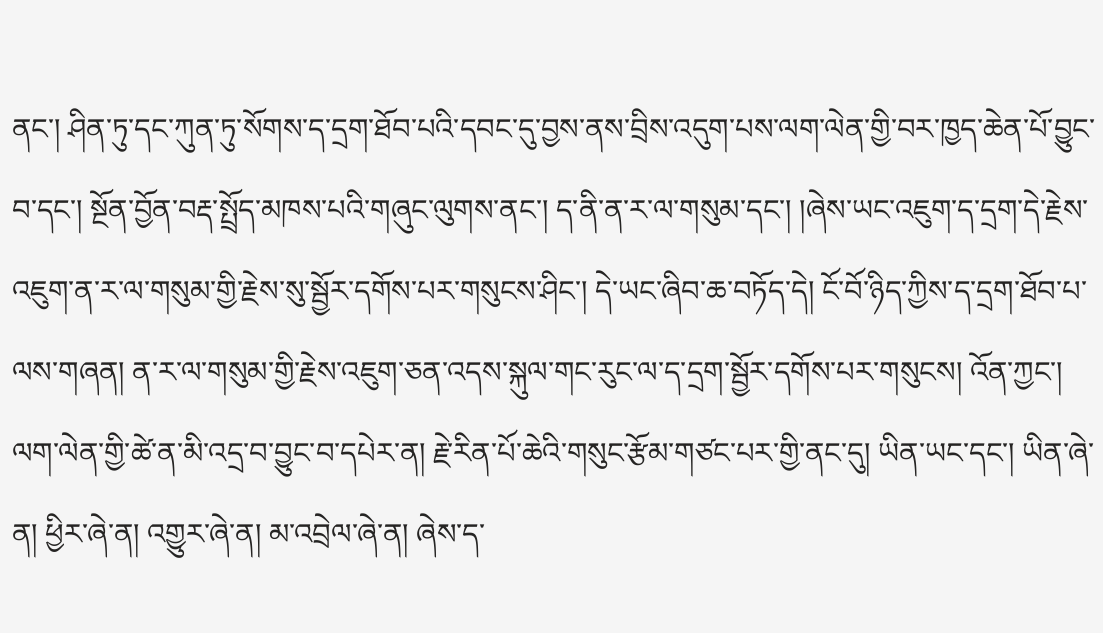ནང་། ཤིན་ཏུ་དང་ཀུན་ཏུ་སོགས་ད་དྲག་ཐོབ་པའི་དབང་དུ་བྱས་ནས་བྲིས་འདུག་པས་ལག་ལེན་གྱི་བར་ཁྱད་ཆེན་པོ་བྱུང་བ་དང་། སྔོན་བྱོན་བརྡ་སྤྲོད་མཁས་པའི་གཞུང་ལུགས་ནང་། ད་ནི་ན་ར་ལ་གསུམ་དང་། །ཞེས་ཡང་འཇུག་ད་དྲག་དེ་རྗེས་འཇུག་ན་ར་ལ་གསུམ་གྱི་རྗེས་སུ་སྦྱོར་དགོས་པར་གསུངས་ཤིང་། དེ་ཡང་ཞིབ་ཆ་བཏོད་དེ། ངོ་བོ་ཉིད་ཀྱིས་ད་དྲག་ཐོབ་པ་ལས་གཞན། ན་ར་ལ་གསུམ་གྱི་རྗེས་འཇུག་ཅན་འདས་སྐུལ་གང་རུང་ལ་ད་དྲག་སྦྱོར་དགོས་པར་གསུངས། འོན་ཀྱང་། ལག་ལེན་གྱི་ཚེ་ན་མི་འདྲ་བ་བྱུང་བ་དཔེར་ན། རྗེ་རིན་པོ་ཆེའི་གསུང་རྩོམ་གཙང་པར་གྱི་ནང་དུ། ཡིན་ཡང་དང་། ཡིན་ཞེ་ན། ཕྱིར་ཞེ་ན། འགྱུར་ཞེ་ན། མ་འབྲེལ་ཞེ་ན། ཞེས་ད་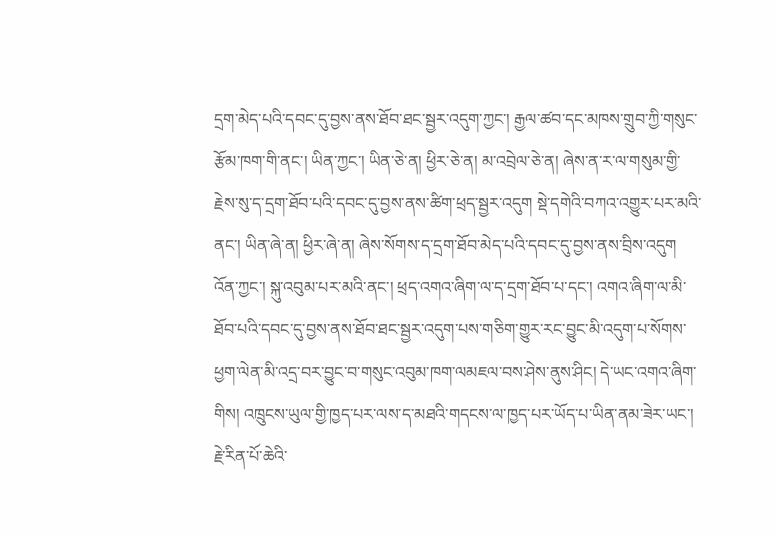དྲག་མེད་པའི་དབང་དུ་བྱས་ནས་ཐོབ་ཐང་སྦྱར་འདུག་ཀྱང་། རྒྱལ་ཚབ་དང་མཁས་གྲུབ་ཀྱི་གསུང་རྩོམ་ཁག་གི་ནང་། ཡིན་ཀྱང་། ཡིན་ཅེ་ན། ཕྱིར་ཅེ་ན། མ་འབྲེལ་ཅེ་ན། ཞེས་ན་ར་ལ་གསུམ་གྱི་རྗེས་སུ་ད་དྲག་ཐོབ་པའི་དབང་དུ་བྱས་ནས་ཚིག་ཕྲད་སྦྱར་འདུག སྡེ་དགེའི་བཀའ་འགྱུར་པར་མའི་ནང་། ཡིན་ཞེ་ན། ཕྱིར་ཞེ་ན། ཞེས་སོགས་ད་དྲག་ཐོབ་མེད་པའི་དབང་དུ་བྱས་ནས་བྲིས་འདུག འོན་ཀྱང་། སྐུ་འབུམ་པར་མའི་ནང་། ཕྲད་འགའ་ཞིག་ལ་ད་དྲག་ཐོབ་པ་དང་། འགའ་ཞིག་ལ་མི་ཐོབ་པའི་དབང་དུ་བྱས་ནས་ཐོབ་ཐང་སྦྱར་འདུག་པས་གཅིག་གྱུར་རང་བྱུང་མི་འདུག་པ་སོགས་ཕྱག་ལེན་མི་འདྲ་བར་བྱུང་བ་གསུང་འབུམ་ཁག་ལམཇལ་བས་ཤེས་ནུས་ཤིང། དེ་ཡང་འགའ་ཞིག་གིས། འཁྲུངས་ཡུལ་གྱི་ཁྱད་པར་ལས་ད་མཐའི་གདངས་ལ་ཁྱད་པར་ཡོད་པ་ཡིན་ནམ་ཟེར་ཡང་། རྗེ་རིན་པོ་ཆེའི་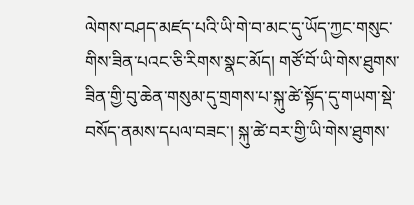ལེགས་བཤད་མཛད་པའི་ཡི་གེ་བ་མང་དུ་ཡོད་ཀྱང་གསུང་གིས་ཟིན་པའང་ཅི་རིགས་སྣང་མོད། གཙོ་བོ་ཡི་གེས་ཐུགས་ཟིན་གྱི་བུ་ཆེན་གསུམ་དུ་གྲགས་པ་སྐུ་ཚེ་སྟོད་དུ་གཡག་སྡེ་བསོད་ནམས་དཔལ་བཟང་། སྐུ་ཚེ་བར་གྱི་ཡི་གེས་ཐུགས་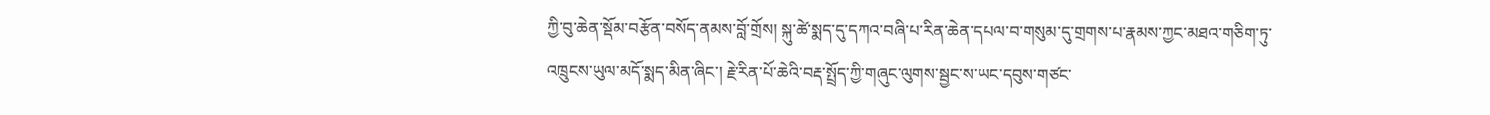ཀྱི་བུ་ཆེན་སྡོམ་བརྩོན་བསོད་ནམས་བློ་གྲོས། སྐུ་ཚེ་སྨད་དུ་དཀའ་བཞི་པ་རིན་ཆེན་དཔལ་བ་གསུམ་དུ་གྲགས་པ་རྣམས་ཀྱང་མཐའ་གཅིག་ཏུ་འཁྲུངས་ཡུལ་མདོ་སྨད་མིན་ཞིང་། རྗེ་རིན་པོ་ཆེའི་བརྡ་སྤྲོད་ཀྱི་གཞུང་ལུགས་སྦྱང་ས་ཡང་དབུས་གཙང་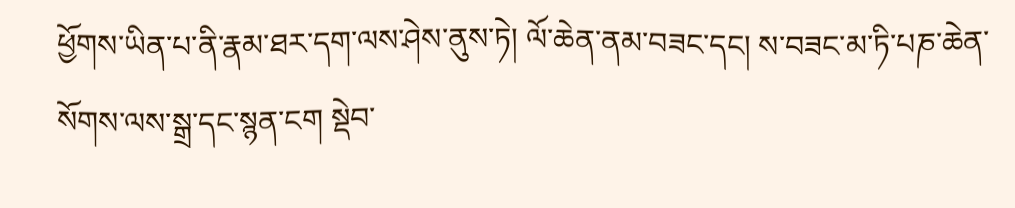ཕྱོགས་ཡིན་པ་ནི་རྣམ་ཐར་དག་ལས་ཤེས་ནུས་ཏེ། ལོ་ཆེན་ནམ་བཟང་དང། ས་བཟང་མ་ཏི་པཎ་ཆེན་སོགས་ལས་སྒྲ་དང་སྙན་ངག སྡེབ་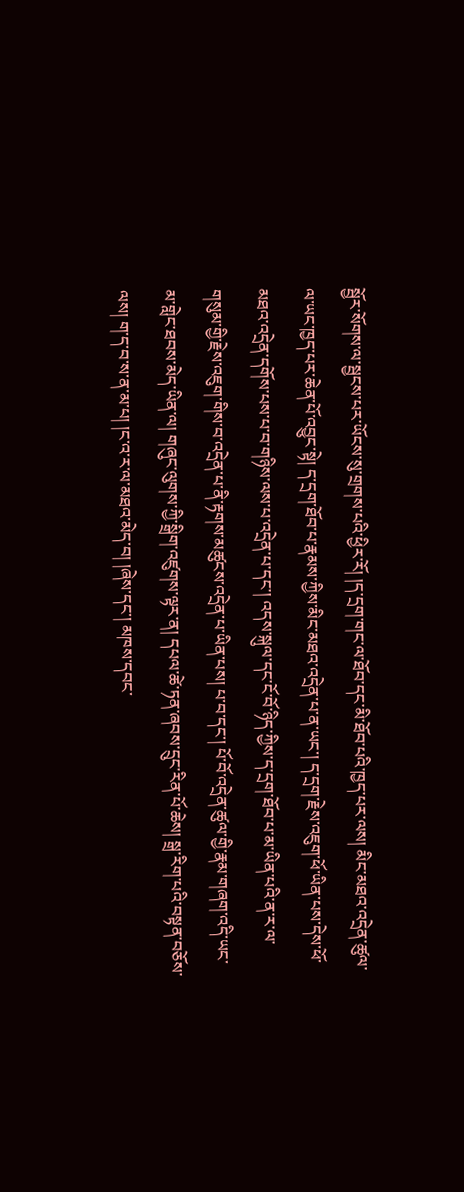སྦྱོར་སོགས་ལ་སྦྱངས་པར་ཡོངས་སུ་གྲགས་པའི་ཕྱིར་རོ། །ད་དྲག་གང་ལ་ཐོབ་དང་མི་ཐོབ་པའི་ཁྱད་པར་ལས། མིང་མཐའ་འདྲེན་ཚུལ་ལ་ཡང་ཁྱད་པར་ཆེན་པོ་འབྱུང་སྟེ། ད་དྲག་ཐོབ་པ་རྣམས་ཀྱིས་མིང་མཐའ་འདྲེན་པ་ན་ཡང་། ད་དྲག་རྗེས་འཇུག་ཕོ་ཡིན་པས་དེས་ཕོ་མཐའ་འདྲེན་དགོས་པས་པ་བ་གཉིས་ལས་པ་འདྲེན་པ་དང་། འདས་སྐུལ་དང་ངོ་བོ་ཉིད་ཀྱིས་ད་དྲག་ཐོབ་པ་མ་ཡིན་པའི་ན་ར་ལ་གསུམ་གྱི་རྗེས་འཇུག་གིས་བ་འདྲེན་པ་ནི་རྟགས་མཚུངས་འདྲེན་པ་ཡིན་པས། པ་བ་དང་། པོ་བོ་འདྲེན་ཚུལ་གྱི་རྣམ་གཞག་འདི་ཡང་མ་གླེང་ཐབས་མེད་ཡིན་ལ། གཞུང་ལུགས་ཀྱི་སྒྲིག་འཛུགས་ལྟར་ན། དཔལ་ཚེ་ཏན་ཞབས་དྲུང་རིན་པོ་ཆེས། སྒྲ་རིག་པའི་བསྟན་བཅོས་ལས། ག་ད་བ་ས་ན་མ་པ། །ང་འ་ར་ལ་མཐའ་མེད་བ། །ཞེས་དང་། མཁས་དབང་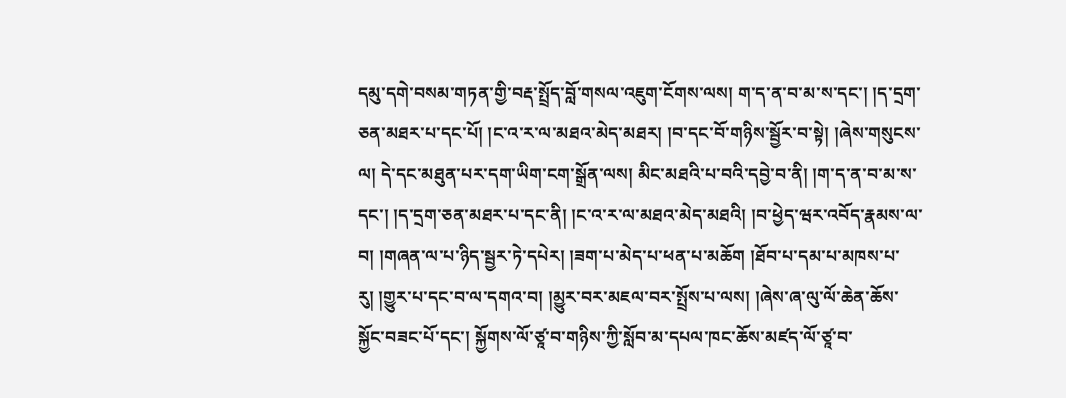དམུ་དགེ་བསམ་གཏན་གྱི་བརྡ་སྤྲོད་བློ་གསལ་འཇུག་ངོགས་ལས། ག་ད་ན་བ་མ་ས་དང་། །ད་དྲག་ཅན་མཐར་པ་དང་པོ། །ང་འ་ར་ལ་མཐའ་མེད་མཐར། །བ་དང་བོ་གཉིས་སྦྱོར་བ་སྟེ། །ཞེས་གསུངས་ལ། དེ་དང་མཐུན་པར་དག་ཡིག་ངག་སྒྲོན་ལས། མིང་མཐའི་པ་བའི་དབྱེ་བ་ནི། །ག་ད་ན་བ་མ་ས་དང་། །ད་དྲག་ཅན་མཐར་པ་དང་ནི། །ང་འ་ར་ལ་མཐའ་མེད་མཐའི། །བ་ཕྱེད་ཝར་འབོད་རྣམས་ལ་བ། །གཞན་ལ་པ་ཉིད་སྦྱར་ཏེ་དཔེར། །ཟག་པ་མེད་པ་ཕན་པ་མཆོག །ཐོབ་པ་དམ་པ་མཁས་པ་རུ། །གྱུར་པ་དང་བ་ལ་དགའ་བ། །མྱུར་བར་མཇལ་བར་སྤྲོས་པ་ལས། །ཞེས་ཞ་ལུ་ལོ་ཆེན་ཆོས་སྐྱོང་བཟང་པོ་དང་། སྐྱོགས་ལོ་ཙཱ་བ་གཉིས་ཀྱི་སློབ་མ་དཔལ་ཁང་ཆོས་མཛད་ལོ་ཙཱ་བ་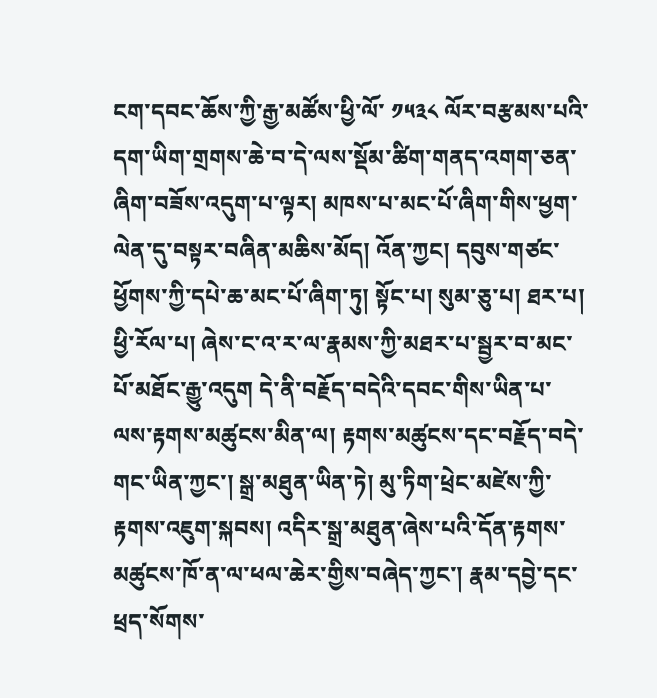ངག་དབང་ཆོས་ཀྱི་རྒྱ་མཚོས་ཕྱི་ལོ་ ༡༥༣༨ ལོར་བརྩམས་པའི་དག་ཡིག་གྲགས་ཆེ་བ་དེ་ལས་སྡོམ་ཚིག་གནད་འགག་ཅན་ཞིག་བཟོས་འདུག་པ་ལྟར། མཁས་པ་མང་པོ་ཞིག་གིས་ཕྱག་ལེན་དུ་བསྟར་བཞིན་མཆིས་མོད། འོན་ཀྱང། དབུས་གཙང་ཕྱོགས་ཀྱི་དཔེ་ཆ་མང་པོ་ཞིག་ཏུ། སྟོང་པ། སུམ་ཅུ་པ། ཐར་པ། ཕྱི་རོལ་པ། ཞེས་ང་འ་ར་ལ་རྣམས་ཀྱི་མཐར་པ་སྦྱར་བ་མང་པོ་མཐོང་རྒྱུ་འདུག དེ་ནི་བརྗོད་བདེའི་དབང་གིས་ཡིན་པ་ལས་རྟགས་མཚུངས་མིན་ལ། རྟགས་མཚུངས་དང་བརྗོད་བདེ་གང་ཡིན་ཀྱང་། སྒྲ་མཐུན་ཡིན་ཏེ། མུ་ཏིག་ཕྲེང་མཛེས་ཀྱི་རྟགས་འཇུག་སྐབས། འདིར་སྒྲ་མཐུན་ཞེས་པའི་དོན་རྟགས་མཚུངས་ཁོ་ན་ལ་ཕལ་ཆེར་གྱིས་བཞེད་ཀྱང་། རྣམ་དབྱེ་དང་ཕྲད་སོགས་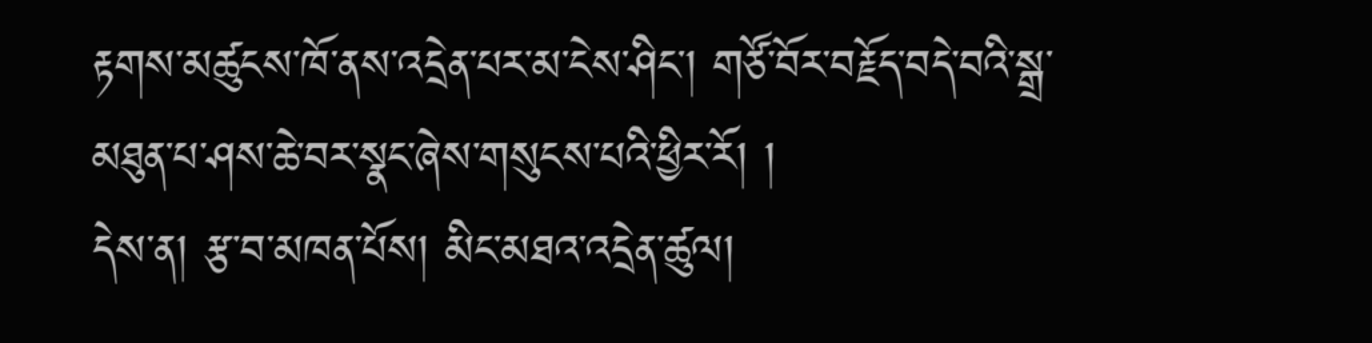རྟགས་མཚུངས་ཁོ་ནས་འདྲེན་པར་མ་ངེས་ཤིང་། གཙོ་བོར་བརྗོད་བདེ་བའི་སྒྲ་མཐུན་པ་ཤས་ཆེ་བར་སྣང་ཞེས་གསུངས་པའི་ཕྱིར་རོ། །
དེས་ན། རྩ་བ་མཁན་པོས། མིང་མཐའ་འདྲེན་ཚུལ།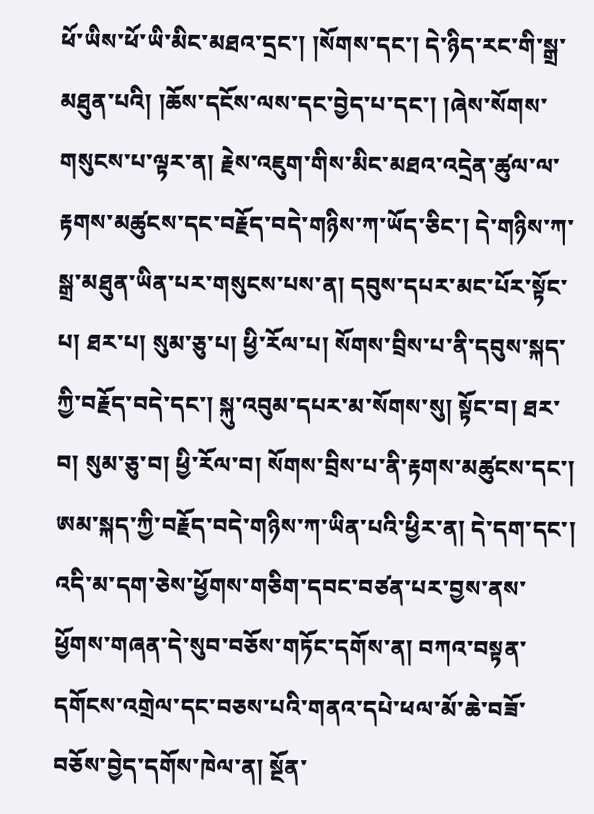ཕོ་ཡིས་ཕོ་ཡི་མིང་མཐའ་དྲང་། །སོགས་དང་། དེ་ཉིད་རང་གི་སྒྲ་མཐུན་པའི། །ཆོས་དངོས་ལས་དང་བྱེད་པ་དང་། །ཞེས་སོགས་གསུངས་པ་ལྟར་ན། རྗེས་འཇུག་གིས་མིང་མཐའ་འདྲེན་ཚུལ་ལ་རྟགས་མཚུངས་དང་བརྗོད་བདེ་གཉིས་ཀ་ཡོད་ཅིང་། དེ་གཉིས་ཀ་སྒྲ་མཐུན་ཡིན་པར་གསུངས་པས་ན། དབུས་དཔར་མང་པོར་སྟོང་པ། ཐར་པ། སུམ་ཅུ་པ། ཕྱི་རོལ་པ། སོགས་བྲིས་པ་ནི་དབུས་སྐད་ཀྱི་བརྗོད་བདེ་དང་། སྐུ་འབུམ་དཔར་མ་སོགས་སུ། སྟོང་བ། ཐར་བ། སུམ་ཅུ་བ། ཕྱི་རོལ་བ། སོགས་བྲིས་པ་ནི་རྟགས་མཚུངས་དང་། ཨམ་སྐད་ཀྱི་བརྗོད་བདེ་གཉིས་ཀ་ཡིན་པའི་ཕྱིར་ན། དེ་དག་དང་། འདི་མ་དག་ཅེས་ཕྱོགས་གཅིག་དབང་བཙན་པར་བྱས་ནས་ཕྱོགས་གཞན་དེ་སུབ་བཅོས་གཏོང་དགོས་ན། བཀའ་བསྟན་དགོངས་འགྲེལ་དང་བཅས་པའི་གནའ་དཔེ་ཕལ་མོ་ཆེ་བཟོ་བཅོས་བྱེད་དགོས་ཁེལ་ན། སྔོན་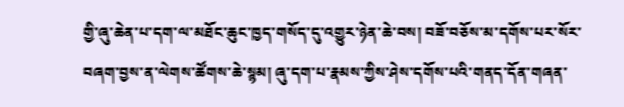གྱི་ཞུ་ཆེན་པ་དག་ལ་མཐོང་ཆུང་ཁྱད་གསོད་དུ་འགྱུར་ཉེན་ཆེ་བས། བཟོ་བཅོས་མ་དགོས་པར་སོར་བཞག་བྱས་ན་ལེགས་ཚོགས་ཆེ་སྙམ། ཞུ་དག་པ་རྣམས་ཀྱིས་ཤེས་དགོས་པའི་གནད་དོན་གཞན་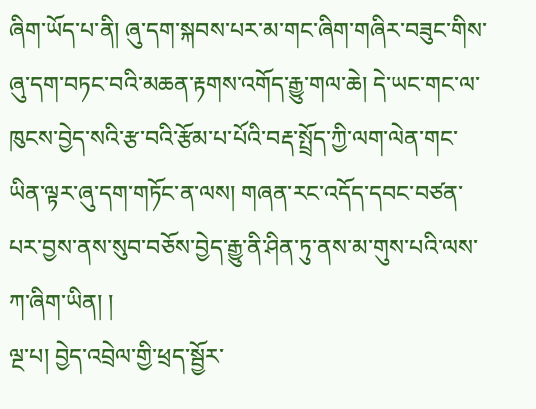ཞིག་ཡོད་པ་ནི། ཞུ་དག་སྐབས་པར་མ་གང་ཞིག་གཞིར་བཟུང་གིས་ཞུ་དག་བཏང་བའི་མཆན་རྟགས་འགོད་རྒྱུ་གལ་ཆེ། དེ་ཡང་གང་ལ་ཁུངས་བྱེད་སའི་རྩ་བའི་རྩོམ་པ་པོའི་བརྡ་སྤྲོད་ཀྱི་ལག་ལེན་གང་ཡིན་ལྟར་ཞུ་དག་གཏོང་ན་ལས། གཞན་རང་འདོད་དབང་བཙན་པར་བྱས་ནས་སུབ་བཅོས་བྱེད་རྒྱུ་ནི་ཤིན་ཏུ་ནས་མ་གུས་པའི་ལས་ཀ་ཞིག་ཡིན། །
ལྔ་པ། བྱེད་འབྲེལ་གྱི་ཕྲད་སྦྱོར་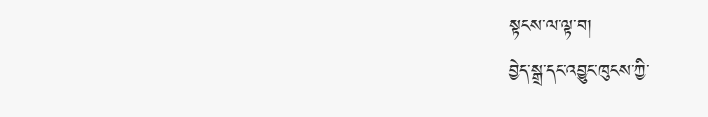སྟངས་ལ་ལྟ་བ།
བྱེད་སྒྲ་དང་འབྱུང་ཁུངས་ཀྱི་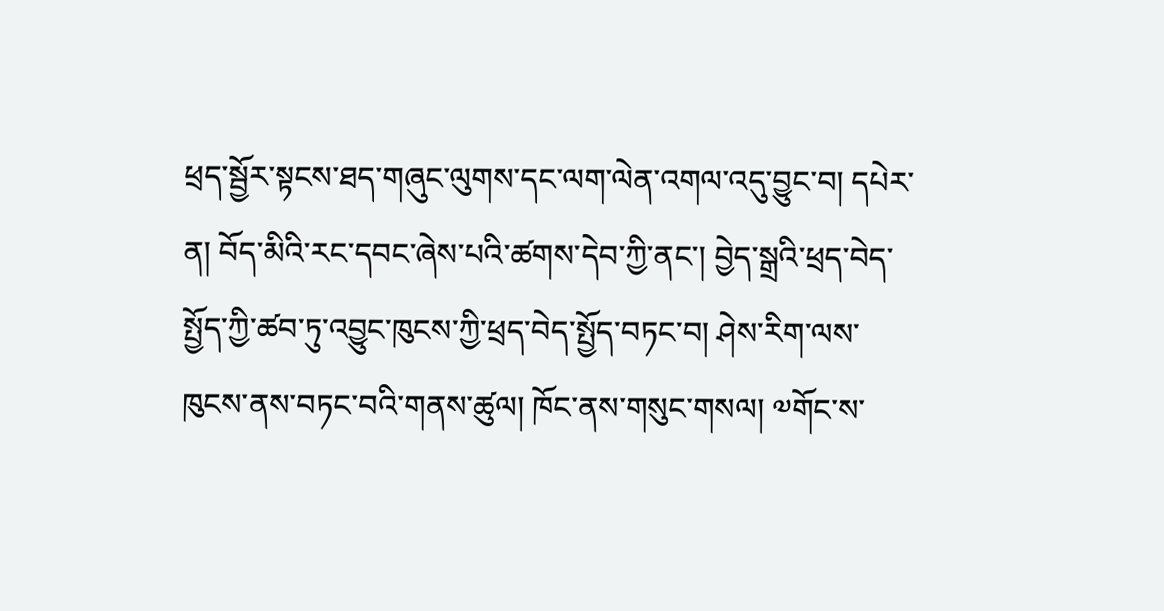ཕྲད་སྦྱོར་སྟངས་ཐད་གཞུང་ལུགས་དང་ལག་ལེན་འགལ་འདུ་བྱུང་བ། དཔེར་ན། བོད་མིའི་རང་དབང་ཞེས་པའི་ཚགས་དེབ་ཀྱི་ནང་། བྱེད་སྒྲའི་ཕྲད་བེད་སྤྱོད་ཀྱི་ཚབ་ཏུ་འབྱུང་ཁུངས་ཀྱི་ཕྲད་བེད་སྤྱོད་བཏང་བ། ཤེས་རིག་ལས་ཁུངས་ནས་བཏང་བའི་གནས་ཚུལ། ཁོང་ནས་གསུང་གསལ། ༧གོང་ས་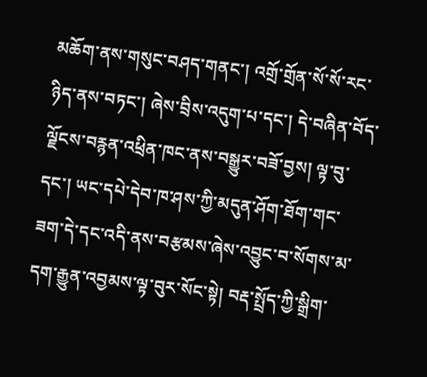མཆོག་ནས་གསུང་བཤད་གནང་། འགྲོ་གྲོན་སོ་སོ་རང་ཉིད་ནས་བཏང་། ཞེས་བྲིས་འདུག་པ་དང་། དེ་བཞིན་བོད་ལྗོངས་བརྙན་འཕྲིན་ཁང་ནས་བསྒྱུར་བཟོ་བྱས། ལྟ་བུ་དང་། ཡང་དཔེ་དེབ་ཁ་ཤས་ཀྱི་མདུན་ཤོག་ཐོག་གང་ཟག་དེ་དང་འདི་ནས་བརྩམས་ཞེས་འབྱུང་བ་སོགས་མ་དག་རྒྱུན་འབྱམས་ལྟ་བུར་སོང་སྟེ། བརྡ་སྤྲོད་ཀྱི་སྒྲིག་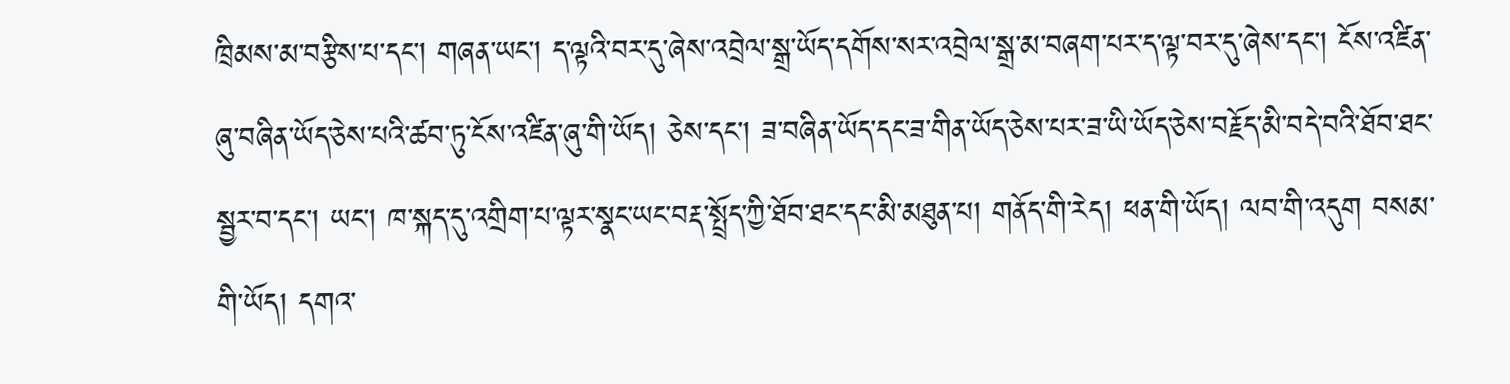ཁྲིམས་མ་བརྩིས་པ་དང་། གཞན་ཡང་། ད་ལྟའི་བར་དུ་ཞེས་འབྲེལ་སྒྲ་ཡོད་དགོས་སར་འབྲེལ་སྒྲ་མ་བཞག་པར་ད་ལྟ་བར་དུ་ཞེས་དང་། ངོས་འཛིན་ཞུ་བཞིན་ཡོད་ཅེས་པའི་ཚབ་ཏུ་ངོས་འཛིན་ཞུ་གི་ཡོད། ཅེས་དང་། ཟ་བཞིན་ཡོད་དང་ཟ་གིན་ཡོད་ཅེས་པར་ཟ་ཡི་ཡོད་ཅེས་བརྗོད་མི་བདེ་བའི་ཐོབ་ཐང་སྦྱར་བ་དང་། ཡང་། ཁ་སྐད་དུ་འགྲིག་པ་ལྟར་སྣང་ཡང་བརྡ་སྤྲོད་ཀྱི་ཐོབ་ཐང་དང་མི་མཐུན་པ། གནོད་གི་རེད། ཕན་གི་ཡོད། ལབ་གི་འདུག བསམ་གི་ཡོད། དགའ་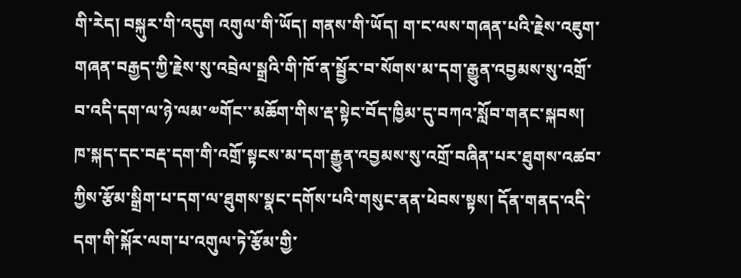གི་རེད། བསྐུར་གི་འདུག འགུལ་གི་ཡོད། གནས་གི་ཡོད། ག་ང་ལས་གཞན་པའི་རྗེས་འཇུག་གཞན་བརྒྱད་ཀྱི་རྗེས་སུ་འབྲེལ་སྒྲའི་གི་ཁོ་ན་སྦྱོར་བ་སོགས་མ་དག་རྒྱུན་འབྱམས་སུ་འགྲོ་བ་འདི་དག་ལ་ཉེ་ལམ་༧གོང་་མཆོག་གིས་རྡ་སྟེང་བོད་ཁྱིམ་དུ་བཀའ་སློབ་གནང་སྐབས། ཁ་སྐད་དང་བརྡ་དག་གི་འགྲོ་སྟངས་མ་དག་རྒྱུན་འབྱམས་སུ་འགྲོ་བཞིན་པར་ཐུགས་འཚབ་ཀྱིས་རྩོམ་སྒྲིག་པ་དག་ལ་ཐུགས་སྣང་དགོས་པའི་གསུང་ནན་ཕེབས་སྟས། དོན་གནད་འདི་དག་གི་སྐོར་ལག་པ་འགུལ་ཏེ་རྩོམ་གྱི་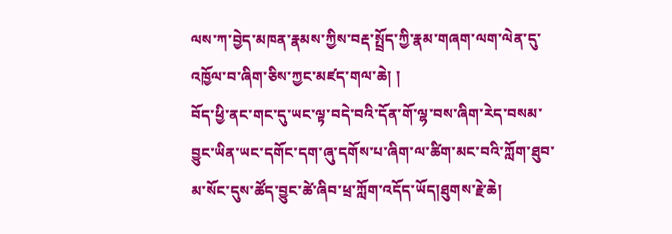ལས་ཀ་བྱེད་མཁན་རྣམས་ཀྱིས་བརྡ་སྤྲོད་ཀྱི་རྣམ་གཞག་ལག་ལེན་དུ་འཁྱོལ་བ་ཞིག་ཅིས་ཀྱང་མཛད་གལ་ཆེ། །
བོད་ཕྱི་ནང་གང་དུ་ཡང་ལྟ་བདེ་བའི་དོན་གོ་ལྷ་བས་ཞིག་རེད་བསམ་བྱུང་ཡིན་ཡང་དགོང་དག་ཞུ་དགོས་པ་ཞིག་ལ་ཚིག་མང་བའི་ཀློག་ཐུབ་མ་སོང་དུས་ཚོད་བྱུང་ཚེ་ཞིབ་ཕྲ་ཀློག་འདོད་ཡོད།ཐུགས་རྗེ་ཆེ།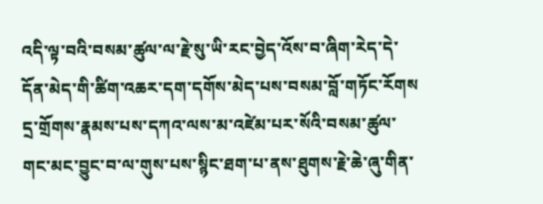འདི་ལྟ་བའི་བསམ་ཚུལ་ལ་རྗེ་སུ་ཡི་རང་བྱེད་འོས་བ་ཞིག་རེད་དེ་དོན་མེད་གི་ཚིག་འཆར་དག་དགོས་མེད་པས་བསམ་བློ་གཏོང་རོགས
དྲ་གྲོགས་རྣམས་པས་དཀའ་ལས་མ་འཛེམ་པར་སོའི་བསམ་ཚུལ་གང་མང་བྱུང་བ་ལ་གུས་པས་སྙིང་ཐག་པ་ནས་ཐུགས་རྗེ་ཆེ་ཞུ་གིན་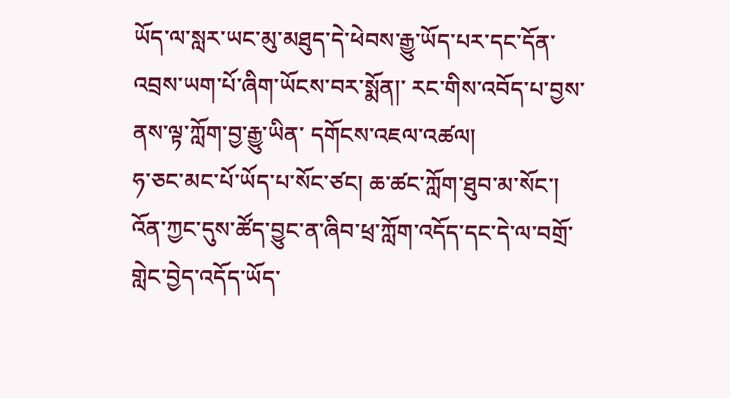ཡོད་ལ་སླར་ཡང་མུ་མཐུད་དེ་ཕེབས་རྒྱུ་ཡོད་པར་དང་དོན་འབྲས་ཡག་པོ་ཞིག་ཡོངས་བར་སྨོན།་ རང་གིས་འབོད་པ་བྱས་ནས་ལྟ་ཀློག་བྱ་རྒྱུ་ཡིན་ དགོངས་འཇལ་འཚལ།
ཧ་ཅང་མང་པོ་ཡོད་པ་སོང་ཙང། ཆ་ཚང་ཀློག་ཐུབ་མ་སོང་། འོན་ཀྱང་དུས་ཚོད་བྱུང་ན་ཞིབ་ཕྲ་ཀློག་འདོད་དང་དེ་ལ་བགྲོ་གླེང་བྱེད་འདོད་ཡོད་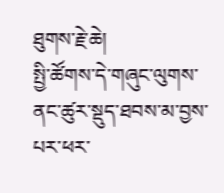ཐུགས་རྗེ་ཆེ།
སྤྱི་ཚོགས་དེ་གཞུང་ལུགས་ནང་ཚུར་སྡུད་ཐབས་མ་བྱས་པར་ཕར་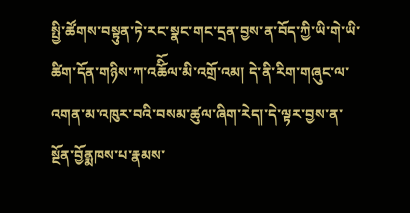སྤྱི་ཚོགས་བསྟུན་ཏེ་རང་སྣང་གང་དྲན་བྱས་ན་བོད་ཀྱི་ཡི་གེ་ཡི་ཚིག་དོན་གཉིས་ཀ་འཆོིོལ་མི་འགྲོ་འམ། དེ་ནི་རིག་གཞུང་ལ་འགན་མ་འཁུར་བའི་བསམ་ཚུལ་ཞིག་རེད།་དེ་ལྟར་བྱས་ན་སྔོན་བྱོནྨཁས་པ་རྣམས་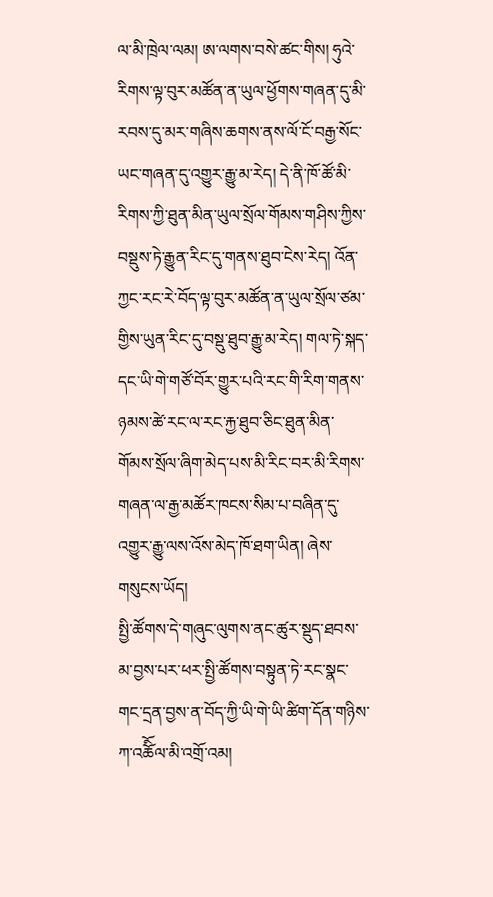ལ་མི་ཁྲེལ་ལམ། ཨ་ལགས་བསེ་ཚང་གིས། ཧུའེ་རིགས་ལྟ་བུར་མཚོན་ན་ཡུལ་ཕྱོགས་གཞན་དུ་མི་རབས་དུ་མར་གཞིས་ཆགས་ནས་ལོ་ངོ་བརྒྱ་སོང་ཡང་གཞན་དུ་འགྱུར་རྒྱུ་མ་རེད། དེ་ནི་ཁོ་ཚོ་མི་རིགས་ཀྱི་ཐུན་མིན་ཡུལ་སྲོལ་གོམས་གཤིས་ཀྱིས་བསྡུས་ཏེ་རྒྱུན་རིང་དུ་གནས་ཐུབ་ངེས་རེད། འོན་ཀྱང་རང་རེ་བོད་ལྟ་བུར་མཚོན་ན་ཡུལ་སྲོལ་ཙམ་གྱིས་ཡུན་རིང་དུ་བསྡུ་ཐུབ་རྒྱུ་མ་རེད། གལ་ཏེ་སྐད་དང་ཡི་གེ་གཙོ་བོར་གྱུར་པའི་རང་གི་རིག་གནས་ཉམས་ཚེ་རང་ལ་རང་རྐྱ་ཐུབ་ཅིང་ཐུན་མིན་གོམས་སྲོལ་ཞིག་མེད་པས་མི་རིང་བར་མི་རིགས་གཞན་ལ་རྒྱ་མཚོར་ཁངས་སིམ་པ་བཞིན་དུ་འགྱུར་རྒྱུ་ལས་འོས་མེད་ཁོ་ཐག་ཡིན། ཞེས་གསུངས་ཡོད།
སྤྱི་ཚོགས་དེ་གཞུང་ལུགས་ནང་ཚུར་སྡུད་ཐབས་མ་བྱས་པར་ཕར་སྤྱི་ཚོགས་བསྟུན་ཏེ་རང་སྣང་གང་དྲན་བྱས་ན་བོད་ཀྱི་ཡི་གེ་ཡི་ཚིག་དོན་གཉིས་ཀ་འཆོིོལ་མི་འགྲོ་འམ།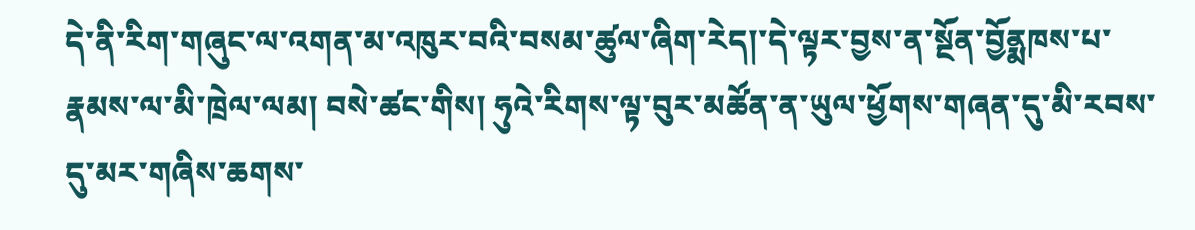དེ་ནི་རིག་གཞུང་ལ་འགན་མ་འཁུར་བའི་བསམ་ཚུལ་ཞིག་རེད།་དེ་ལྟར་བྱས་ན་སྔོན་བྱོནྨཁས་པ་རྣམས་ལ་མི་ཁྲེལ་ལམ། བསེ་ཚང་གིས། ཧུའེ་རིགས་ལྟ་བུར་མཚོན་ན་ཡུལ་ཕྱོགས་གཞན་དུ་མི་རབས་དུ་མར་གཞིས་ཆགས་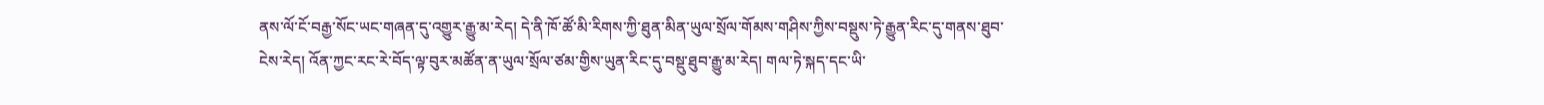ནས་ལོ་ངོ་བརྒྱ་སོང་ཡང་གཞན་དུ་འགྱུར་རྒྱུ་མ་རེད། དེ་ནི་ཁོ་ཚོ་མི་རིགས་ཀྱི་ཐུན་མིན་ཡུལ་སྲོལ་གོམས་གཤིས་ཀྱིས་བསྡུས་ཏེ་རྒྱུན་རིང་དུ་གནས་ཐུབ་ངེས་རེད། འོན་ཀྱང་རང་རེ་བོད་ལྟ་བུར་མཚོན་ན་ཡུལ་སྲོལ་ཙམ་གྱིས་ཡུན་རིང་དུ་བསྡུ་ཐུབ་རྒྱུ་མ་རེད། གལ་ཏེ་སྐད་དང་ཡི་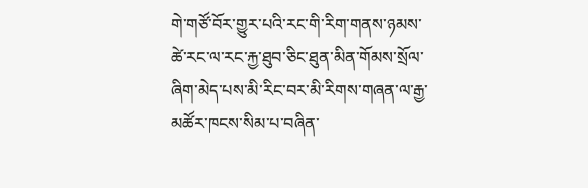གེ་གཙོ་བོར་གྱུར་པའི་རང་གི་རིག་གནས་ཉམས་ཚེ་རང་ལ་རང་རྐྱ་ཐུབ་ཅིང་ཐུན་མིན་གོམས་སྲོལ་ཞིག་མེད་པས་མི་རིང་བར་མི་རིགས་གཞན་ལ་རྒྱ་མཚོར་ཁངས་སིམ་པ་བཞིན་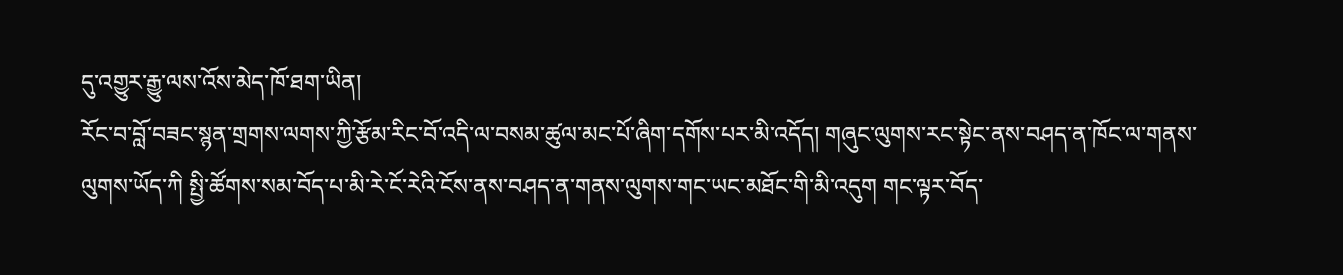དུ་འགྱུར་རྒྱུ་ལས་འོས་མེད་ཁོ་ཐག་ཡིན།
རོང་བ་བློ་བཟང་སྙན་གྲགས་ལགས་ཀྱི་རྩོམ་རིང་བོ་འདི་ལ་བསམ་ཚུལ་མང་པོ་ཞིག་དགོས་པར་མི་འདོད། གཞུང་ལུགས་རང་སྟེང་ནས་བཤད་ན་ཁོང་ལ་གནས་ལུགས་ཡོད་ཀི སྤྱི་ཚོགས་སམ་བོད་པ་མི་རེ་ངོ་རེའི་ངོས་ནས་བཤད་ན་གནས་ལུགས་གང་ཡང་མཐོང་གི་མི་འདུག གང་ལྟར་བོད་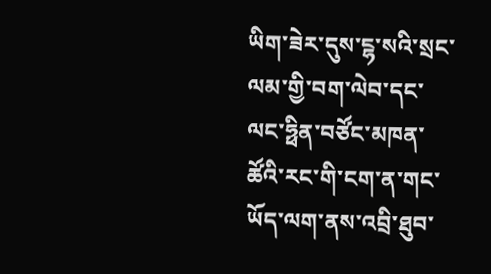ཡིག་ཟེར་དུས་ངྷ་སའི་སྲང་ལམ་གྱི་བག་ལེབ་དང་ལང་ཧྥིན་བཙོང་མཁན་ཚོའི་རང་གི་ངག་ན་གང་ཡོད་ལག་ནས་འབྲི་ཐུབ་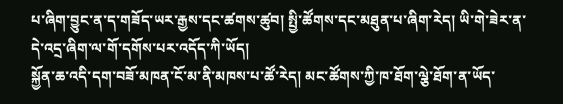པ་ཞིག་བྱུང་ན་ད་གཟོད་ཡར་རྒྱས་དང་ཚགས་ཚུབ། སྤྱི་ཚོགས་དང་མཐུན་པ་ཞིག་རེད། ཡི་གེ་ཟེར་ན་དེ་འདྲ་ཞིག་ལ་གོ་དགོས་པར་འདོད་ཀི་ཡོད།
སྐྱོན་ཆ་འདི་དག་བཟོ་མཁན་ངོ་མ་ནི་མཁས་པ་ཚོ་རེད། མང་ཚོགས་ཀྱི་ཁ་ཐོག་ལྕེ་ཐོག་ན་ཡོད་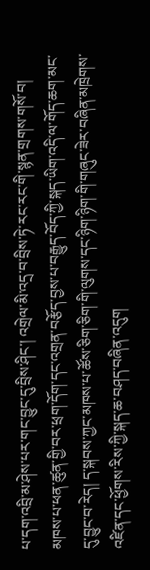པ་དག་འབྲི་མ་ཤེས་པར་གང་བྱུང་དུ་བྲིས་ཤིང་། འགྲེལ་མི་འདྲ་བ་བྲིས་ཏེ་རང་རང་གི་སྙན་གྲགས་གསོ་བ། མཁས་པ་ཕན་ཚུན་གྱི་བར་ཕྲག་དོག་དང་འགྲན་བརྩོད་བྱས་པ་བརྒྱུད་བོད་ཀྱི་སྐད་ཡིག་འདི་ལ་གོད་ཆག་མང་དུ་བྱུང་བ་རེད། ད་སྐབས་ཀྱང་མཁས་པ་ཚོས་ཅིག་ཅིག་གི་ལུགས་དང་ཉིག་ཉིག་གི་གཞུང་ཟེར་བཞིན་མཁྲེགས་འཛིན་དང་ཕྱོགས་རིས་ཀྱི་སྐད་ཆ་བཤད་བཞིན་འདུག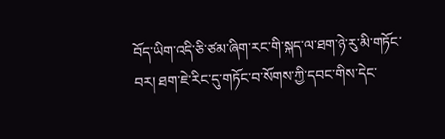བོད་ཡིག་འདི་ཅི་ཙམ་ཞིག་རང་གི་སྐད་ལ་ཐག་ཉེ་རུ་མི་གཏོང་བར། ཐག་ཇེ་རིང་དུ་གཏོང་བ་སོགས་ཀྱི་དབང་གིས་དེང་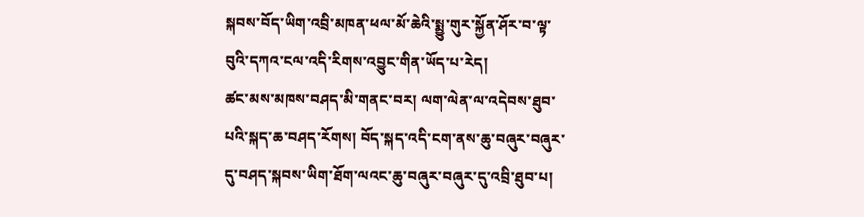སྐབས་བོད་ཡིག་འབྲི་མཁན་ཕལ་མོ་ཆེའི་སྨྱུ་གུར་སྐྱོན་ཤོར་བ་ལྟ་བུའི་དཀའ་ངལ་འདི་རིགས་འབྱུང་གིན་ཡོད་པ་རེད།
ཚང་མས་མཁས་བཤད་མི་གནང་བར། ལག་ལེན་ལ་འདེབས་ཐུབ་པའི་སྐད་ཆ་བཤད་རོགས། བོད་སྐད་འདི་ངག་ནས་ཆུ་བཞུར་བཞུར་དུ་བཤད་སྐབས་ཡིག་ཐོག་ལའང་ཆུ་བཞུར་བཞུར་དུ་འབྲི་ཐུབ་པ།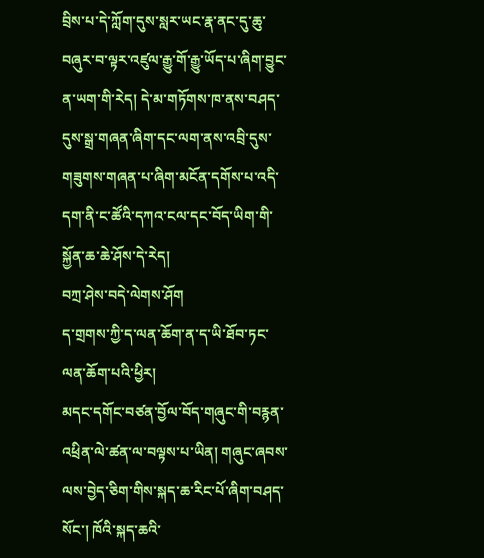བྲིས་པ་དེ་ཀློག་དུས་སླར་ཡང་རྣ་ནང་དུ་ཆུ་བཞུར་བ་ལྟར་འཛུལ་རྒྱུ་གོ་རྒྱུ་ཡོད་པ་ཞིག་བྱུང་ན་ཡག་གི་རེད། དེ་མ་གཏོགས་ཁ་ནས་བཤད་དུས་སྒྲ་གཞན་ཞིག་དང་ལག་ནས་འབྲི་དུས་གཟུགས་གཞན་པ་ཞིག་མངོན་དགོས་པ་འདི་དག་ནི་ང་ཚོའི་དཀའ་ངལ་དང་བོད་ཡིག་གི་སྐྱོན་ཆ་ཆེ་ཤོས་དེ་རེད།
བཀྲ་ཤེས་བདེ་ལེགས་ཤོག
ད་གྲགས་ཀྱི་ད་ལན་ཆོག་ན་ད་ཡི་ཐོབ་ཏང་ལན་ཆོག་པའི་ཕྱིར།
མདང་དགོང་བཙན་བྱོལ་བོད་གཞུང་གི་བརྙན་འཕྲིན་ལེ་ཚན་ལ་བལྟས་པ་ཡིན། གཞུང་ཞབས་ལས་བྱེད་ཅིག་གིས་སྐད་ཆ་རིང་པོ་ཞིག་བཤད་སོང་། ཁོའི་སྐད་ཆའི་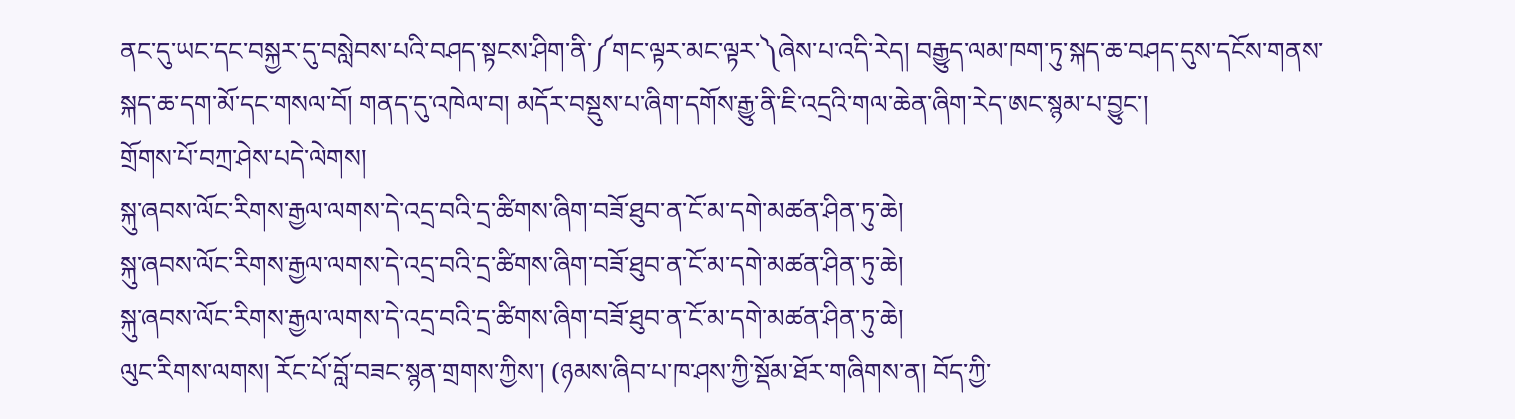ནང་དུ་ཡང་དང་བསྐྱར་དུ་བསླེབས་པའི་བཤད་སྟངས་ཤིག་ནི་༼གང་ལྟར་མང་ལྟར་༽ཞེས་པ་འདི་རེད། བརྒྱུད་ལམ་ཁག་ཏུ་སྐད་ཆ་བཤད་དུས་དངོས་གནས་སྐད་ཆ་དག་མོ་དང་གསལ་བོ། གནད་དུ་འཁེལ་བ། མདོར་བསྡུས་པ་ཞིག་དགོས་རྒྱུ་ནི་ཇི་འདྲའི་གལ་ཆེན་ཞིག་རེད་ཨང་སྙམ་པ་བྱུང་།
གྲོགས་པོ་བཀྲ་ཤེས་པདེ་ལེགས།
སྐུ་ཞབས་ལོང་རིགས་རྒྱལ་ལགས་དེ་འདྲ་བའི་དྲ་ཚིགས་ཞིག་བཟོ་ཐུབ་ན་ངོ་མ་དགེ་མཚན་ཤིན་ཏུ་ཆེ།
སྐུ་ཞབས་ལོང་རིགས་རྒྱལ་ལགས་དེ་འདྲ་བའི་དྲ་ཚིགས་ཞིག་བཟོ་ཐུབ་ན་ངོ་མ་དགེ་མཚན་ཤིན་ཏུ་ཆེ།
སྐུ་ཞབས་ལོང་རིགས་རྒྱལ་ལགས་དེ་འདྲ་བའི་དྲ་ཚིགས་ཞིག་བཟོ་ཐུབ་ན་ངོ་མ་དགེ་མཚན་ཤིན་ཏུ་ཆེ།
ལུང་རིགས་ལགས། རོང་པོ་བློ་བཟང་སྙན་གྲགས་ཀྱིས་། (ཉམས་ཞིབ་པ་ཁ་ཤས་ཀྱི་སྡོམ་ཐོར་གཞིགས་ན། བོད་ཀྱི་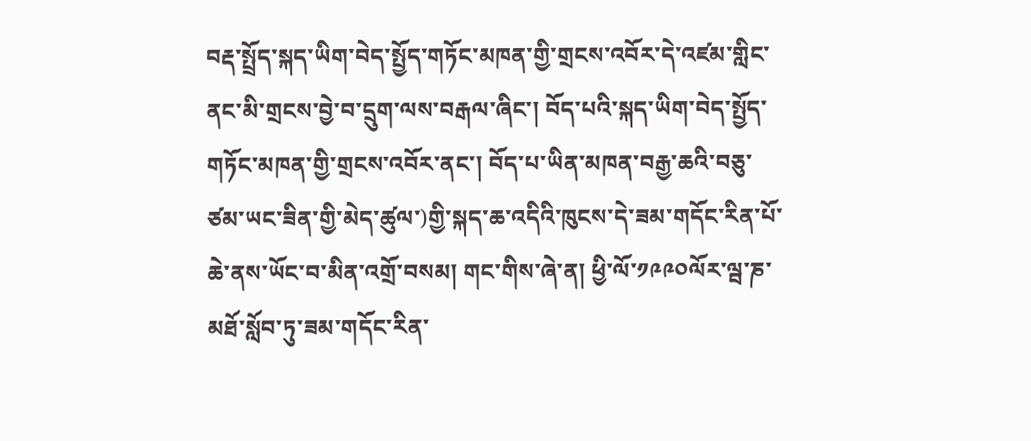བརྡ་སྤྲོད་སྐད་ཡིག་བེད་སྤྱོད་གཏོང་མཁན་གྱི་གྲངས་འབོར་དེ་འཛམ་གླིང་ནང་མི་གྲངས་བྱེ་བ་དྲུག་ལས་བརྒལ་ཞིང་། བོད་པའི་སྐད་ཡིག་བེད་སྤྱོད་གཏོང་མཁན་གྱི་གྲངས་འབོར་ནང་། བོད་པ་ཡིན་མཁན་བརྒྱ་ཆའི་བཅུ་ཙམ་ཡང་ཟིན་གྱི་མེད་ཚུལ་)གྱི་སྐད་ཆ་འདིའི་ཁུངས་དེ་ཟམ་གདོང་རིན་པོ་ཆེ་ནས་ཡོང་བ་མིན་འགྲོ་བསམ། གང་གིས་ཞེ་ན། ཕྱི་ལོ་༡༩༩༠ལོར་ལྦ་ཎ་མཐོ་སློབ་ཏུ་ཟམ་གདོང་རིན་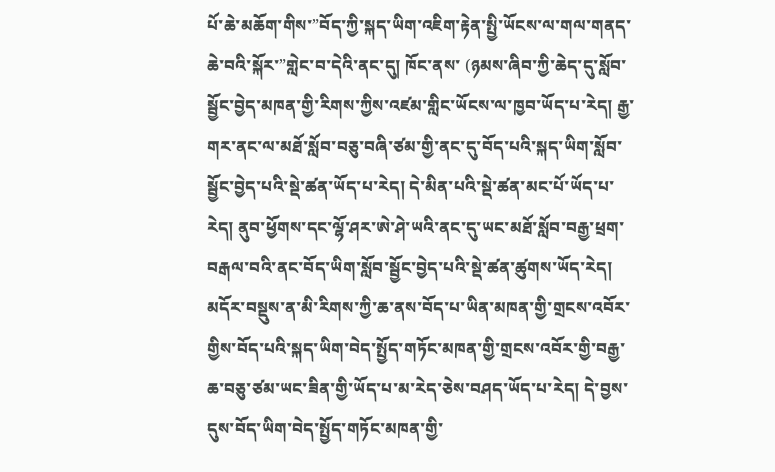པོ་ཆེ་མཆོག་གིས་”བོད་ཀྱི་སྐད་ཡིག་འཇིག་རྟེན་སྤྱི་ཡོངས་ལ་གལ་གནད་ཆེ་བའི་སྐོར་”གླེང་བ་དེའི་ནང་དུ། ཁོང་ནས་ (ཉམས་ཞིབ་ཀྱི་ཆེད་དུ་སློབ་སྦྱོང་བྱེད་མཁན་གྱི་རིགས་ཀྱིས་འཛམ་གླིང་ཡོངས་ལ་ཁྱབ་ཡོད་པ་རེད། རྒྱ་གར་ནང་ལ་མཐོ་སློབ་བཅུ་བཞི་ཙམ་གྱི་ནང་དུ་བོད་པའི་སྐད་ཡིག་སློབ་སྦྱོང་བྱེད་པའི་སྡེ་ཚན་ཡོད་པ་རེད། དེ་མིན་པའི་སྡེ་ཚན་མང་པོ་ཡོད་པ་རེད། ནུབ་ཕྱོགས་དང་ལྷོ་ཤར་ཨེ་ཤེ་ཡའི་ནང་དུ་ཡང་མཐོ་སློབ་བརྒྱ་ཕྲག་བརྒལ་བའི་ནང་བོད་ཡིག་སློབ་སྦྱོང་བྱེད་པའི་སྡེ་ཚན་ཚུགས་ཡོད་རེད། མདོར་བསྡུས་ན་མི་རིགས་ཀྱི་ཆ་ནས་བོད་པ་ཡིན་མཁན་གྱི་གྲངས་འབོར་གྱིས་བོད་པའི་སྐད་ཡིག་བེད་སྤྱོད་གཏོང་མཁན་གྱི་གྲངས་འབོར་གྱི་བརྒྱ་ཆ་བཅུ་ཙམ་ཡང་ཟིན་གྱི་ཡོད་པ་མ་རེད་ཅེས་བཤད་ཡོད་པ་རེད། དེ་བྱས་དུས་བོད་ཡིག་བེད་སྤྱོད་གཏོང་མཁན་གྱི་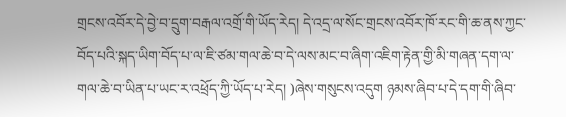གྲངས་འབོར་དེ་བྱེ་བ་དྲུག་བརྒལ་འགྲོ་གི་ཡོད་རེད། དེ་འདྲ་ལ་སོང་གྲངས་འབོར་ཁོ་རང་གི་ཆ་ནས་ཀྱང་བོད་པའི་སྐད་ཡིག་བོད་པ་ལ་ཇི་ཙམ་གལ་ཆེ་བ་དེ་ལས་མང་བ་ཞིག་འཇིག་རྟེན་གྱི་མི་གཞན་དག་ལ་གལ་ཆེ་བ་ཡིན་པ་ཡང་ར་འཕྲོད་ཀྱི་ཡོད་པ་རེད། )ཞེས་གསུངས་འདུག ཉམས་ཞིབ་པ་དེ་དག་གི་ཞིབ་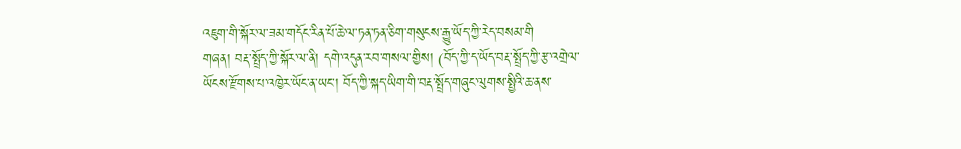འཇུག་གི་སྐོར་ལ་ཟམ་གདོང་རིན་པོ་ཆེ་ལ་ཏན་ཏན་ཅིག་གསུངས་རྒྱུ་ཡོད་ཀྱི་རེད་བསམ་གི
གཞན། བརྡ་སྤྲོད་ཀྱི་སྐོར་ལ་ནི། དགེ་འདུན་རབ་གསལ་གྱིས། (བོད་ཀྱི་ད་ཡོད་བརྡ་སྤྲོད་ཀྱི་རྩ་འགྲེལ་ཡོངས་རྫོགས་པ་འཁྱེར་ཡོང་ན་ཡང་། བོད་ཀྱི་སྐད་ཡིག་གི་བརྡ་སྤྲོད་གཞུང་ལུགས་སྤྱིའི་ཆ་ནས་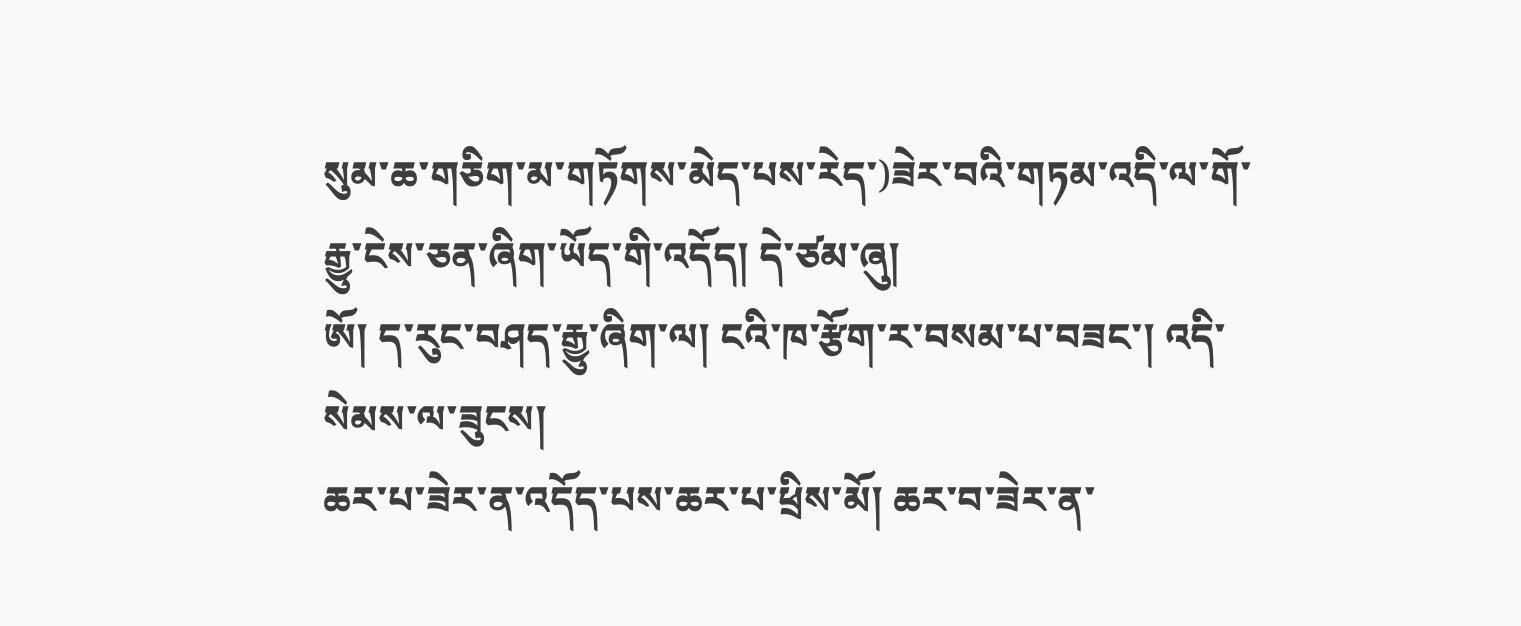སུམ་ཆ་གཅིག་མ་གཏོགས་མེད་པས་རེད་)ཟེར་བའི་གཏམ་འདི་ལ་གོ་རྒྱུ་ངེས་ཅན་ཞིག་ཡོད་གི་འདོད། དེ་ཙམ་ཞུ།
ཨོ། ད་རུང་བཤད་རྒྱུ་ཞིག་ལ། ངའི་ཁ་རྩོག་ར་བསམ་པ་བཟང་། འདི་སེམས་ལ་ཟུངས།
ཆར་པ་ཟེར་ན་འདོད་པས་ཆར་པ་ཕྲིས་མོ། ཆར་བ་ཟེར་ན་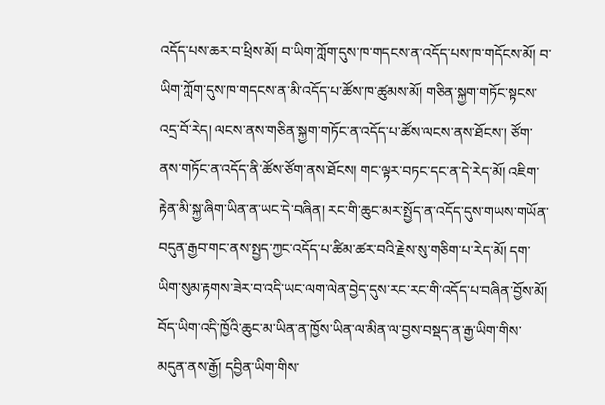འདོད་པས་ཆར་བ་ཕྲིས་མོ། བ་ཡིག་ཀློག་དུས་ཁ་གདངས་ན་འདོད་པས་ཁ་གདོངས་མོ། བ་ཡིག་ཀློག་དུས་ཁ་གདངས་ན་མི་འདོད་པ་ཚོས་ཁ་ཚུམས་མོ། གཅིན་སྐྱག་གཏོང་སྟངས་འདྲ་བོ་རེད། ལངས་ནས་གཅིན་སྐྱག་གཏོང་ན་འདོད་པ་ཚོས་ལངས་ནས་ཐོངས་། ཙོག་ནས་གཏོང་ན་འདོད་ནི་ཚོས་ཙོག་ནས་ཐོངས། གང་ལྟར་བཏང་དང་ན་དེ་རེད་མོ། འཇིག་རྟེན་མི་སྐྱ་ཞིག་ཡིན་ན་ཡང་དེ་བཞིན། རང་གི་ཆུང་མར་སྤྱོད་ན་འདོད་དུས་གཡས་གཡོན་བདུན་རྒྱབ་གང་ནས་སྤྱད་ཀྱང་འདོད་པ་ཚིམ་ཚར་བའི་རྗེས་སུ་གཅིག་པ་རེད་མོ། དག་ཡིག་སུམ་རྟགས་ཟེར་བ་འདི་ཡང་ལག་ལེན་བྱེད་དུས་རང་རང་གི་འདོད་པ་བཞིན་བྱོས་མོ། བོད་ཡིག་འདི་ཁྱོའི་ཆུང་མ་ཡིན་ན་ཁྱོས་ཡིན་ལ་མིན་ལ་བྱས་བསྡད་ན་རྒྱ་ཡིག་གིས་མདུན་ནས་རྒྱོ། དབྱིན་ཡིག་གིས་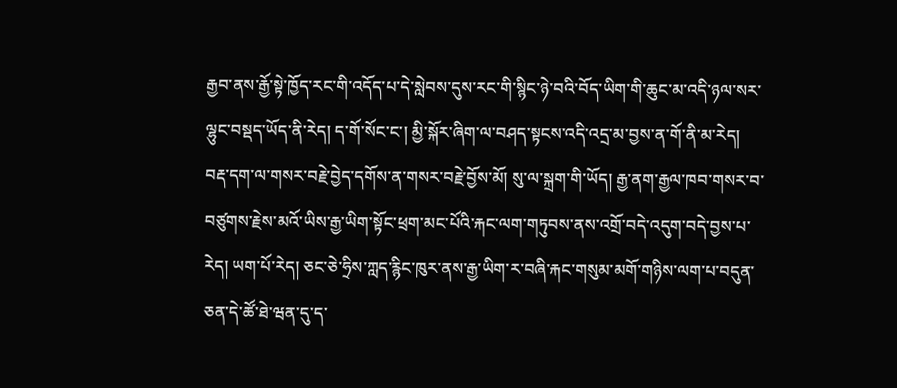རྒྱབ་ནས་རྒྱོ་སྟེ་ཁྱོད་རང་གི་འདོད་པ་དེ་སླེབས་དུས་རང་གི་སྙིང་ཉེ་བའི་བོད་ཡིག་གི་ཆུང་མ་འདི་ཉལ་སར་ལྷུང་བསྡད་ཡོད་ནི་རེད། ད་གོ་སོང་ང་། མྱི་སྐོར་ཞིག་ལ་བཤད་སྟངས་འདི་འདྲ་མ་བྱས་ན་གོ་ནི་མ་རེད།
བརྡ་དག་ལ་གསར་བརྗེ་བྱེད་དགོས་ན་གསར་བརྗེ་བྱོས་མོ། སུ་ལ་སྐྲག་གི་ཡོད། རྒྱ་ནག་རྒྱལ་ཁབ་གསར་བ་བཙུགས་རྗེས་མའོ་ཡིས་རྒྱ་ཡིག་སྟོང་ཕྲག་མང་པོའི་རྐང་ལག་གཏུབས་ནས་འགྲོ་བདེ་འདུག་བདེ་བྱས་པ་རེད། ཡག་པོ་རེད། ཅང་ཅེ་ཧྲིས་ཀླད་རྙིང་ཁུར་ནས་རྒྱ་ཡིག་ར་བཞི་རྐང་གསུམ་མགོ་གཉིས་ལག་པ་བདུན་ཅན་དེ་ཚོ་ཐེ་ཝན་དུ་ད་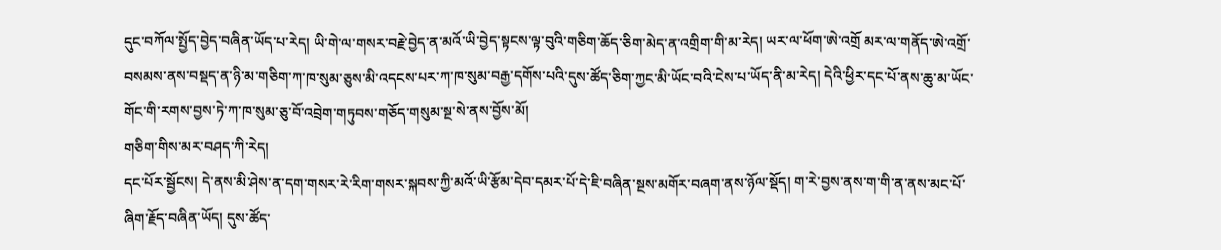དུང་བཀོལ་སྤྱོད་བྱེད་བཞིན་ཡོད་པ་རེད། ཡི་གེ་ལ་གསར་བརྗེ་བྱེད་ན་མའོ་ཡི་བྱེད་སྟངས་ལྟ་བུའི་གཅིག་ཆོད་ཅིག་མེད་ན་འགྲིག་གི་མ་རེད། ཡར་ལ་ཕོག་ཨེ་འགྲོ མར་ལ་གནོད་ཨེ་འགྲོ་བསམས་ནས་བསྡད་ན་ཉི་མ་གཅིག་ཀ་ཁ་སུམ་ཅུས་མི་འདངས་པར་ཀ་ཁ་སུམ་བརྒྱ་དགོས་པའི་དུས་ཚོད་ཅིག་ཀྱང་མི་ཡོང་བའི་ངེས་པ་ཡོད་ནི་མ་རེད། དེའི་ཕྱིར་དང་པོ་ནས་ཆུ་མ་ཡོང་གོང་གི་རགས་བྱས་ཏེ་ཀ་ཁ་སུམ་ཅུ་བོ་འབྲེག་གཏུབས་གཅོད་གསུམ་སྔ་སེ་ནས་བྱོས་མོ།
གཅིག་གིས་མར་བཤད་ཀི་རེད།
དང་པོར་སྦྱོངས། དེ་ནས་མི་ཤེས་ན་དག་གསར་རེ་རིག་གསར་སྐབས་ཀྱི་མའོ་ཡི་རྩོམ་དེབ་དམར་པོ་དེ་ཇི་བཞིན་སྔས་མགོར་བཞག་ནས་ཉོལ་སྡོད། ག་རེ་བྱས་ནས་ག་གི་ན་ནས་མང་པོ་ཞིག་རྗོད་བཞིན་ཡོད། དུས་ཚོད་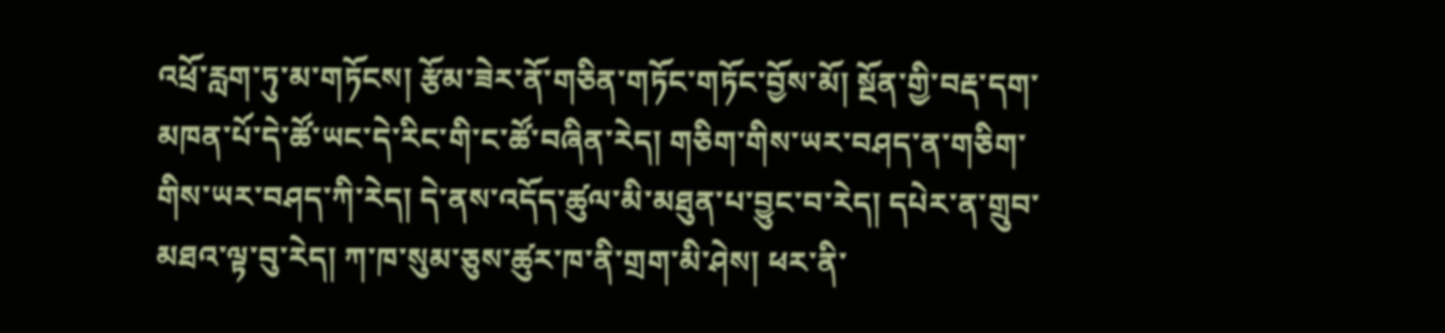འཕྲོ་རླག་ཏུ་མ་གཏོངས། རྩོམ་ཟེར་ནོ་གཅིན་གཏོང་གཏོང་བྱོས་མོ། སྔོན་གྱི་བརྡ་དག་མཁན་པོ་དེ་ཚོ་ཡང་དེ་རིང་གི་ང་ཚོ་བཞིན་རེད། གཅིག་གིས་ཡར་བཤད་ན་གཅིག་གིས་ཡར་བཤད་ཀི་རེད། དེ་ནས་འདོད་ཚུལ་མི་མཐུན་པ་བྱུང་བ་རེད། དཔེར་ན་གྲུབ་མཐའ་ལྟ་བུ་རེད། ཀ་ཁ་སུམ་ཅུས་ཚུར་ཁ་ནི་གྲག་མི་ཤེས། ཕར་ནི་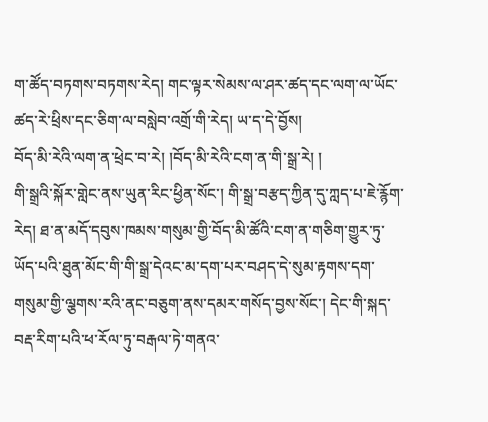ག་ཚོད་བཏགས་བཏགས་རེད། གང་ལྟར་སེམས་ལ་ཤར་ཚད་དང་ལག་ལ་ཡོང་ཚད་རེ་ཕྲིས་དང་ཅིག་ལ་བསླེབ་འགྲོ་གི་རེད། ཡ་ད་དེ་བྱོས།
བོད་མི་རེའི་ལག་ན་ཕྲེང་བ་རེ། །བོད་མི་རེའི་ངག་ན་གི་སྒྲ་རེ། །
གི་སྒྲའི་སྐོར་གླེང་ནས་ཡུན་རིང་ཕྱིན་སོང་། གི་སྒྲ་བརྩད་ཀྱིན་དུ་ཀླད་པ་ཇེ་རྙོག་རེད། ཐ་ན་མདོ་དབུས་ཁམས་གསུམ་གྱི་བོད་མི་ཚོའི་ངག་ན་གཅིག་གྱུར་ཏུ་ཡོད་པའི་ཐུན་མོང་གི་གི་སྒྲ་དེའང་མ་དག་པར་བཤད་དེ་སུམ་རྟགས་དག་གསུམ་གྱི་ལྕགས་རའི་ནང་བཅུག་ནས་དམར་གསོད་བྱས་སོང་། དེང་གི་སྐད་བརྡ་རིག་པའི་ཕ་རོལ་ཏུ་བརྒལ་ཏེ་གནའ་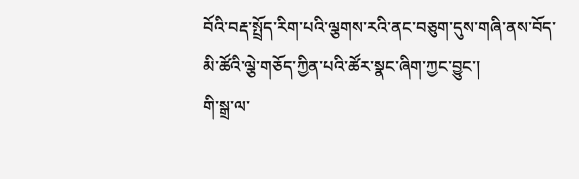བོའི་བརྡ་སྤྲོད་རིག་པའི་ལྕགས་རའི་ནང་བཅུག་དུས་གཞི་ནས་བོད་མི་ཚོའི་ལྕེ་གཅོད་ཀྱིན་པའི་ཚོར་སྣང་ཞིག་ཀྱང་བྱུང་།
གི་སྒྲ་ལ་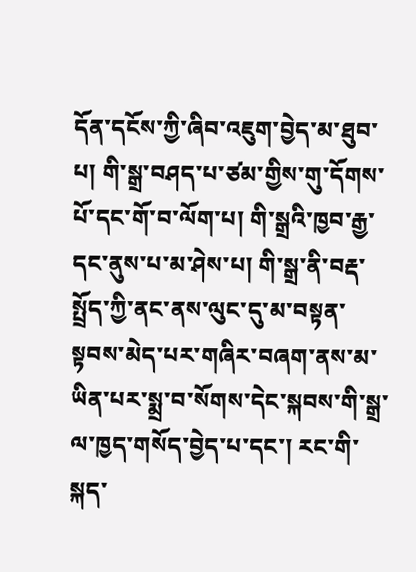དོན་དངོས་ཀྱི་ཞིབ་འཇུག་བྱེད་མ་ཐུབ་པ། གི་སྒྲ་བཤད་པ་ཙམ་གྱིས་གུ་དོགས་པོ་དང་གོ་བ་ལོག་པ། གི་སྒྲའི་ཁྱབ་རྒྱ་དང་ནུས་པ་མ་ཤེས་པ། གི་སྒྲ་ནི་བརྡ་སྤྲོད་ཀྱི་ནང་ནས་ལུང་དུ་མ་བསྟན་སྟབས་མེད་པར་གཞིར་བཞག་ནས་མ་ཡིན་པར་སྨྲ་བ་སོགས་དེང་སྐབས་གི་སྒྲ་ལ་ཁྱད་གསོད་བྱེད་པ་དང་། རང་གི་སྐད་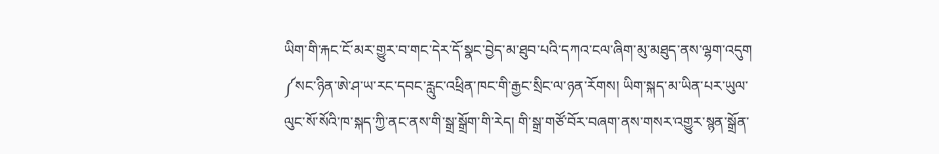ཡིག་གི་རྐང་ངོ་མར་གྱུར་བ་གང་དེར་དོ་སྣང་བྱེད་མ་ཐུབ་པའི་དཀའ་ངལ་ཞིག་མུ་མཐུད་ནས་ལྷག་འདུག ༼སང་ཉིན་ཨེ་ཤ་ཡ་རང་དབང་རླུང་འཕྲིན་ཁང་གི་རྒྱང་སྲིང་ལ་ཉན་རོགས། ཡིག་སྐད་མ་ཡིན་པར་ཡུལ་ལུང་སོ་སོའི་ཁ་སྐད་ཀྱི་ནང་ནས་གི་སྒྲ་སྒྲོག་གི་རེད། གི་སྒྲ་གཙོ་བོར་བཞག་ནས་གསར་འགྱུར་སྙན་སྒྲོན་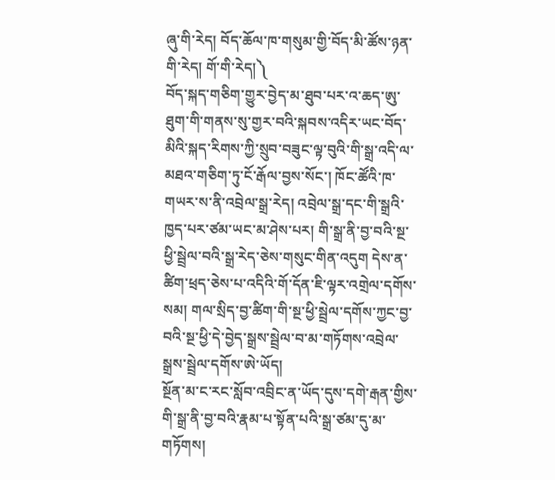ཞུ་གི་རེད། བོད་ཆོལ་ཁ་གསུམ་གྱི་བོད་མི་ཚོས་ཉན་གི་རེད། གོ་གི་རེད།༽
བོད་སྐད་གཅིག་གྱུར་བྱེད་མ་ཐུབ་པར་འ་ཆད་ཨུ་ཐུག་གི་གནས་སུ་གྱར་བའི་སྐབས་འདིར་ཡང་བོད་མིའི་སྐད་རིགས་ཀྱི་སྲུབ་བཟུང་ལྟ་བུའི་གི་སྒྲ་འདི་ལ་མཐའ་གཅིག་ཏུ་ངོ་རྒོལ་བྱས་སོང་། ཁོང་ཚོའི་ཁ་གཡར་ས་ནི་འབྲེལ་སྒྲ་རེད། འབྲེལ་སྒྲ་དང་གི་སྒྲའི་ཁྱད་པར་ཙམ་ཡང་མ་ཤེས་པར། གི་སྒྲ་ནི་བྱ་བའི་སྔ་ཕྱི་སྦྲེལ་བའི་སྒྲ་རེད་ཅེས་གསུང་གིན་འདུག དེས་ན་ཚིག་ཕྲད་ཅེས་པ་འདིའི་གོ་དོན་ཇི་ལྟར་འགྲེལ་དགོས་སམ། གལ་སྲིད་བྱ་ཚིག་གི་སྔ་ཕྱི་སྦྲེལ་དགོས་ཀྱང་བྱ་བའི་སྔ་ཕྱི་དེ་བྱེད་སྒྲས་སྦྲེལ་བ་མ་གཏོགས་འབྲེལ་སྒྲས་སྦྲེལ་དགོས་ཨེ་ཡོད།
སྔོན་མ་ང་རང་སློབ་འབྲིང་ན་ཡོད་དུས་དགེ་རྒན་གྱིས་གི་སྒྲ་ནི་བྱ་བའི་རྣམ་པ་སྟོན་པའི་སྒྲ་ཙམ་དུ་མ་གཏོགས།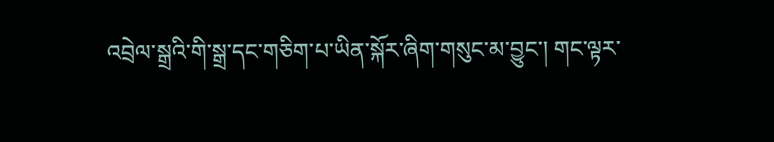འབྲེལ་སྒྲའི་གི་སྒྲ་དང་གཅིག་པ་ཡིན་སྐོར་ཞིག་གསུང་མ་བྱུང་། གང་ལྟར་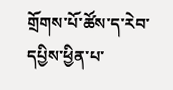གྲོགས་པོ་ཚོས་ད་རེབ་དཔྱིས་ཕྱིན་པ་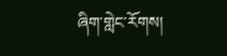ཞིག་གླེང་རོགས།